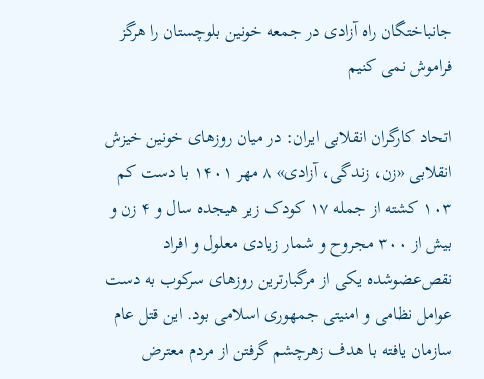جانباختگان راه آزادی در جمعه خونین بلوچستان را هرگز فراموش نمی کنیم

اتحاد کارگران انقلابی ایران: در میان روزهای خونین خیزش انقلابی «زن، زندگی، آزادی» ۸ مهر ۱۴۰۱ با دست کم ۱۰۳ کشته از جمله ۱۷ کودک زیر هیجده سال و ۴ زن و بیش از ۳۰۰ مجروح و شمار زیادی معلول و افراد نقص‌عضوشده یکی از مرگبارترین روزهای سرکوب به دست عوامل نظامی و امنیتی جمهوری اسلامی بود. این قتل عام سازمان یافته با هدف زهرچشم گرفتن از مردم معترض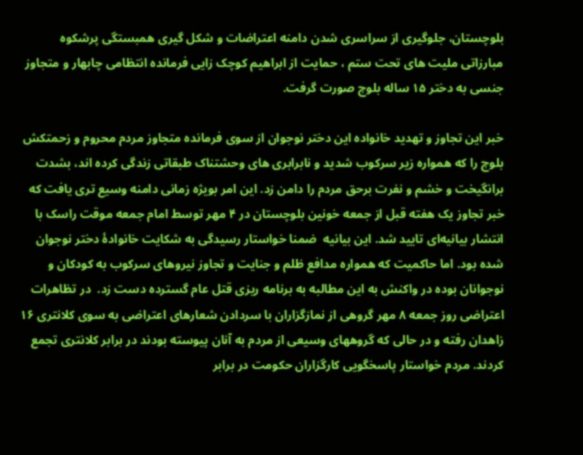بلوچستان، جلوگیری از سراسری شدن دامنه اعتراضات و شکل گیری همبستگی پرشکوه مبارزاتی ملیت های تحت ستم ، حمایت از ابراهیم کوچک زایی فرمانده انتظامی چابهار و متجاوز جنسی به دختر ۱۵ ساله بلوچ صورت گرفت.

خبر این تجاوز و تهدید خانواده این دختر نوجوان از سوی فرمانده متجاوز مردم محروم و زحمتکش بلوچ را که همواره زیر سرکوب شدید و نابرابری های وحشتناک طبقاتی زندگی کرده اند، بشدت برانگیخت و خشم و نفرت برحق مردم را دامن زد. این امر بویژه زمانی دامنه وسیع تری یافت که خبر تجاوز یک هفته قبل از جمعه خونین بلوچستان در ۴ مهر توسط امام جمعه موقت راسک با انتشار بیانیه‌ای تایید شد. این بیانیه  ضمنا خواستار رسیدگی به شکایت خانوادۀ دختر نوجوان شده بود. اما حاکمیت که همواره مدافع ظلم و جنایت و تجاوز نیروهای سرکوب به کودکان و نوجوانان بوده در واکنش به این مطالبه به برنامه ریزی قتل عام گسترده دست زد.  در تظاهرات اعتراضی روز جمعه ۸ مهر گروهی از نمازگزاران با سردادن شعارهای اعتراضی به سوی کلانتری ۱۶ زاهدان رفته و در حالی که گروههای وسیعی از مردم به آنان پیوسته بودند در برابر کلانتری تجمع کردند. مردم خواستار پاسخگویی کارگزاران حکومت در برابر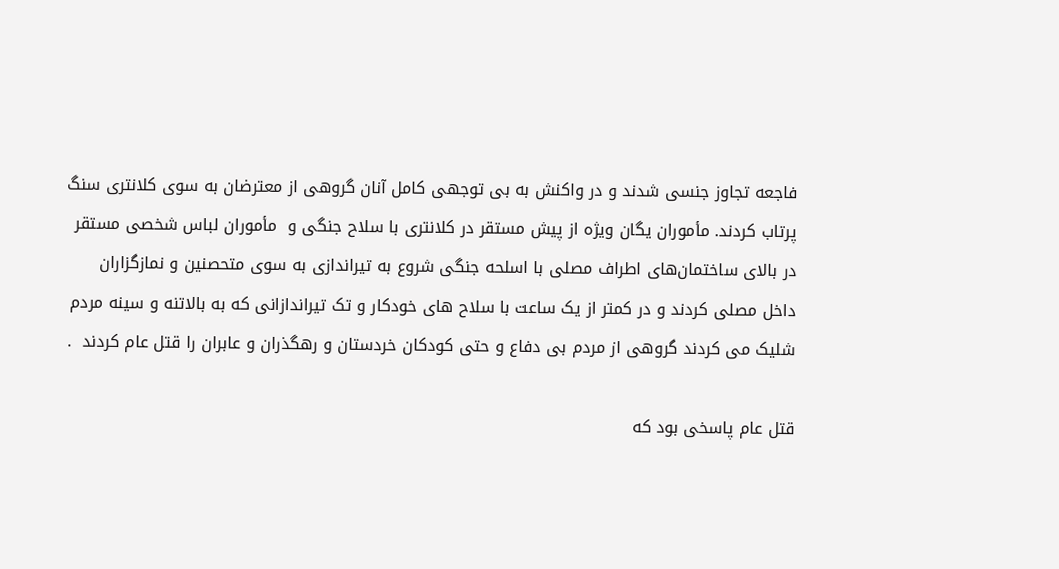فاجعه تجاوز جنسی شدند و در واکنش به بی توجهی کامل آنان گروهی از معترضان به سوی کلانتری سنگ پرتاب کردند. مأموران یگان ویژه از پیش مستقر در کلانتری با سلاح جنگی و  مأموران لباس شخصی مستقر در بالای ساختمان‌های اطراف مصلی با اسلحه جنگی شروع به تیراندازی به سوی متحصنین و نمازگزاران داخل مصلی کردند و در کمتر از یک ساعت با سلاح های خودکار و تک تیراندازانی که به بالاتنه و سینه مردم  شلیک می کردند گروهی از مردم بی دفاع و حتی کودکان خردستان و رهگذران و عابران را قتل عام کردند  .

قتل عام پاسخی بود که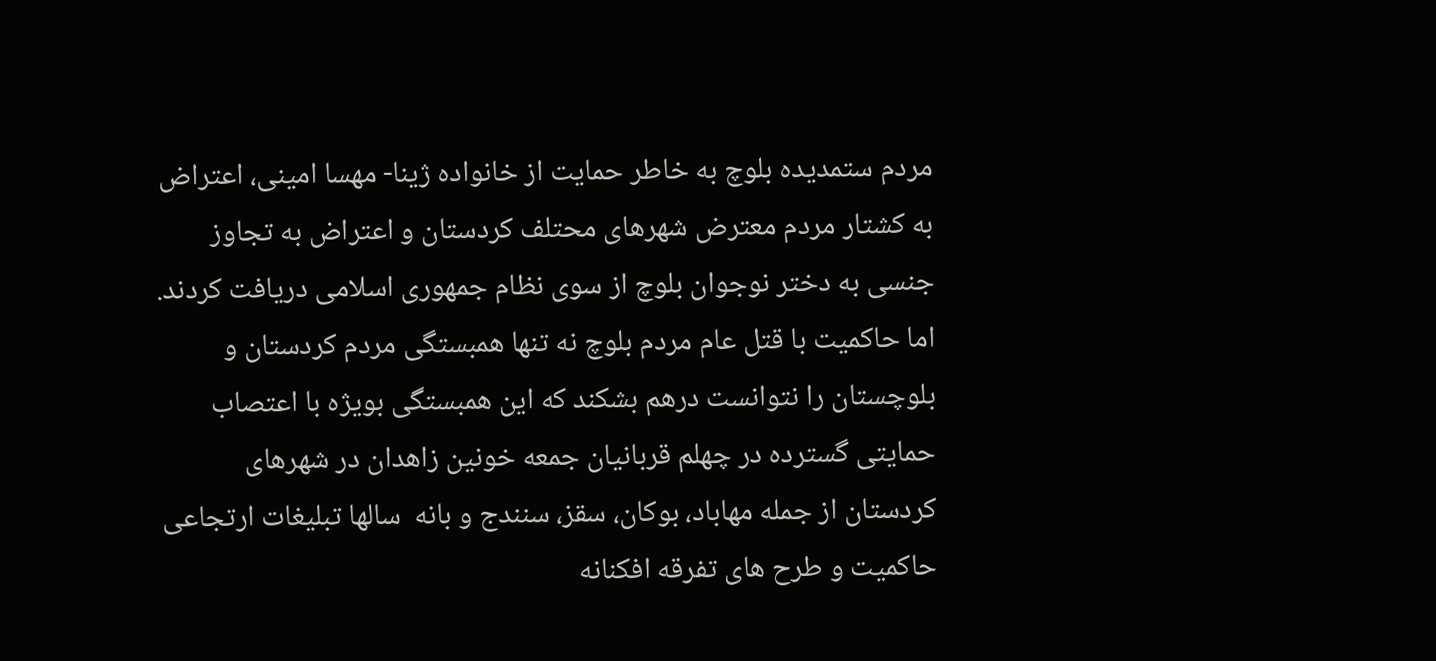مردم ستمدیده بلوچ به خاطر حمایت از خانواده ژینا- مهسا امینی، اعتراض به کشتار مردم معترض شهرهای محتلف کردستان و اعتراض به تجاوز جنسی به دختر نوجوان بلوچ از سوی نظام جمهوری اسلامی دریافت کردند. اما حاکمیت با قتل عام مردم بلوچ نه تنها همبستگی مردم کردستان و بلوچستان را نتوانست درهم بشکند که این همبستگی بویژه با اعتصاب حمایتی گسترده در چهلم قربانیان جمعه خونین زاهدان در شهرهای کردستان از جمله مهاباد، بوکان، سقز، سنندج و بانه  سالها تبلیغات ارتجاعی حاکمیت و طرح های تفرقه افکنانه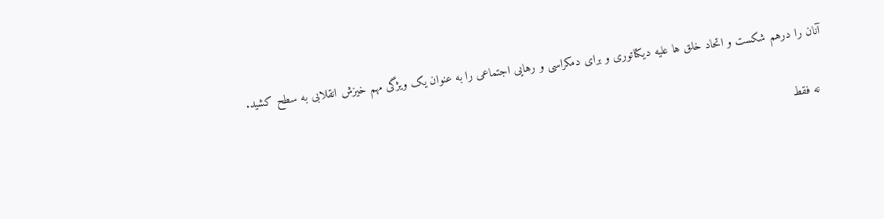آنان را درهم شکست و اتحاد خلق ها علیه دیکتاتوری و برای دمکراسی و رهایی اجتماعی را به عنوان یک ویژگی مهم خیزش انقلابی به سطح کشید.

  نه فقط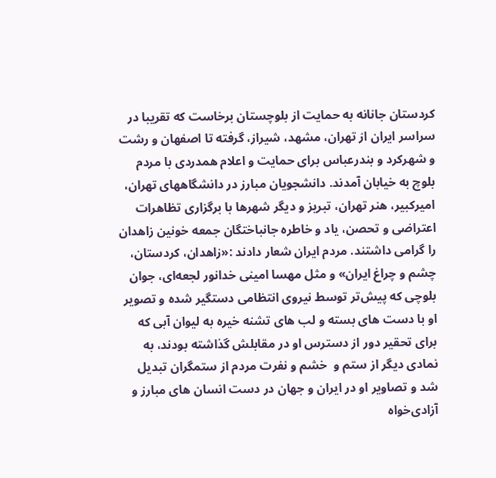کردستان جانانه به حمایت از بلوچستان برخاست که تقریبا در سراسر ایران از تهران، مشهد، شیراز، گرفته تا اصفهان و رشت و شهرکرد و بندرعباس برای حمایت و اعلام همدردی با مردم بلوچ به خیابان آمدند. دانشجویان مبارز در دانشگاههای تهران، امیرکبیر، هنر تهران، تبریز و دیگر شهرها با برگزاری تظاهرات اعتراضی و تحصن، یاد و خاطره جانباختگان جمعه خونین زاهدان را گرامی داشتند. مردم ایران شعار دادند :«زاهدان، کردستان، چشم و چراغ ایران» و مثل مهسا امینی خدانور لجعه‌ای، جوان بلوچی که پیش‌تر توسط نیروی انتظامی دستگیر شده و تصویر او با دست های بسته و لب های تشنه خیره به لیوان آبی که برای تحقیر دور از دسترس او در مقابلش گذاشته بودند، به نمادی دیگر از ستم و  خشم و نفرت مردم از ستمگران تبدیل شد و تصاویر او در ایران و جهان در دست انسان های مبارز و آزادی‌خواه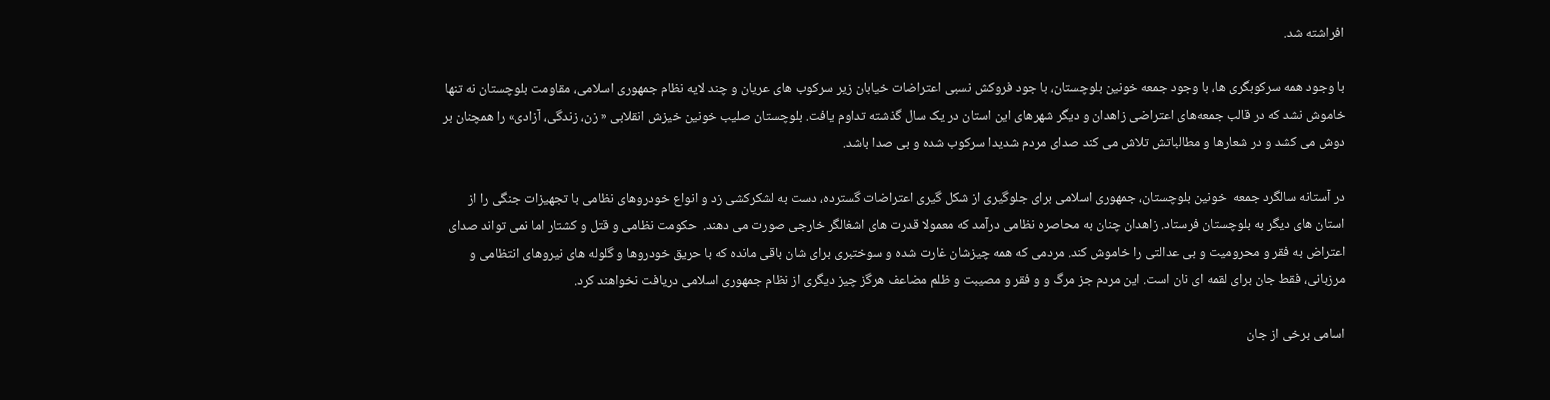افراشته شد.

با وجود همه سرکوبگری ها، با وجود جمعه خونین بلوچستان، با جود فروکش نسبی اعتراضات خیابان زیر سرکوب های عریان و چند لایه نظام جمهوری اسلامی، مقاومت بلوچستان نه تنها خاموش نشد که در قالب جمعه‌های اعتراضی زاهدان و دیگر شهرهای این استان در یک سال گذشته تداوم یافت. بلوچستان صلیب خونین خیزش انقلابی « زن، زندگی، آزادی» را همچنان بر دوش می کشد و در شعارها و مطالباتش تلاش می کند صدای مردم شدیدا سرکوب شده و بی صدا باشد.

در آستانه سالگرد جمعه  خونین بلوچستان، جمهوری اسلامی برای جلوگیری از شکل گیری اعتراضات گسترده، دست به لشکرکشی زد و انواع خودروهای نظامی با تجهیزات جنگی را از استان های دیگر به بلوچستان فرستاد. زاهدان چنان به محاصره نظامی درآمد که معمولا قدرت های اشغالگر خارجی صورت می دهند.  حکومت نظامی و قتل و کشتار اما نمی تواند صدای اعتراض به فقر و محرومیت و بی عدالتی را خاموش کند. مردمی که همه چیزشان غارت شده و سوختبری برای شان باقی مانده که با حریق خودروها و گلوله های نیروهای انتظامی و مرزبانی، فقط جان برای لقمه ای نان است. این مردم جز مرگ و و فقر و مصیبت و ظلم مضاعف هرگز چیز دیگری از نظام جمهوری اسلامی دریافت نخواهند کرد.

اسامی برخی از جان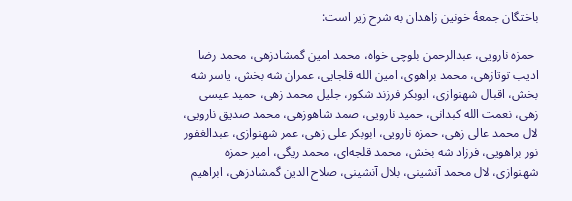باختگان جمعۀ خونین زاهدان به شرح زیر است:

 حمزه نارویی، عبدالرحمن بلوچی خواه، محمد امین گمشادزهی، محمد رضا ادیب توتازهی، محمد براهوی، امین الله قلجایی، عمران شه بخش، یاسر شه بخش، اقبال شهنوازی، ابوبکر فرزند شکور، جلیل محمد زهی، حمید عیسی زهی، نعمت الله کبدانی، حمید نارویی، صمد شاهوزهی، محمد صدیق نارویی، لال محمد عالی زهی، حمزه نارویی، ابوبکر علی زهی، عمر شهنوازی، عبدالغفور نور براهویی، فرزاد شه بخش، محمد قلجه‌ای، محمد ریگی، امیر حمزه شهنوازی، لال محمد آنشینی، بلال آنشینی، صلاح الدین گمشادزهی، ابراهیم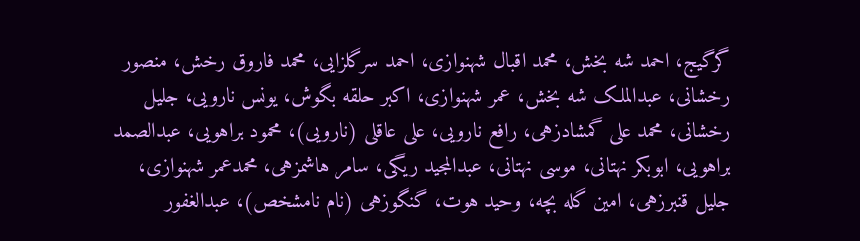گرگیج، احمد شه بخش، محمد اقبال شهنوازی، احمد سرگلزایی، محمد فاروق رخش، منصور رخشانی، عبدالملک شه بخش، عمر شهنوازی، اکبر حلقه بگوش، یونس نارویی، جلیل رخشانی، محمد علی گمشادزهی، رافع نارویی، علی عاقلی (نارویی)، محمود براهویی، عبدالصمد براهویی، ابوبکر نهتانی، موسی نهتانی، عبدالمجید ریگی، سامر هاشمزهی، محمدعمر شهنوازی، جلیل قنبرزهی، امین گله بچه، وحید هوت، گنگوزهی (نام نامشخص)، عبدالغفور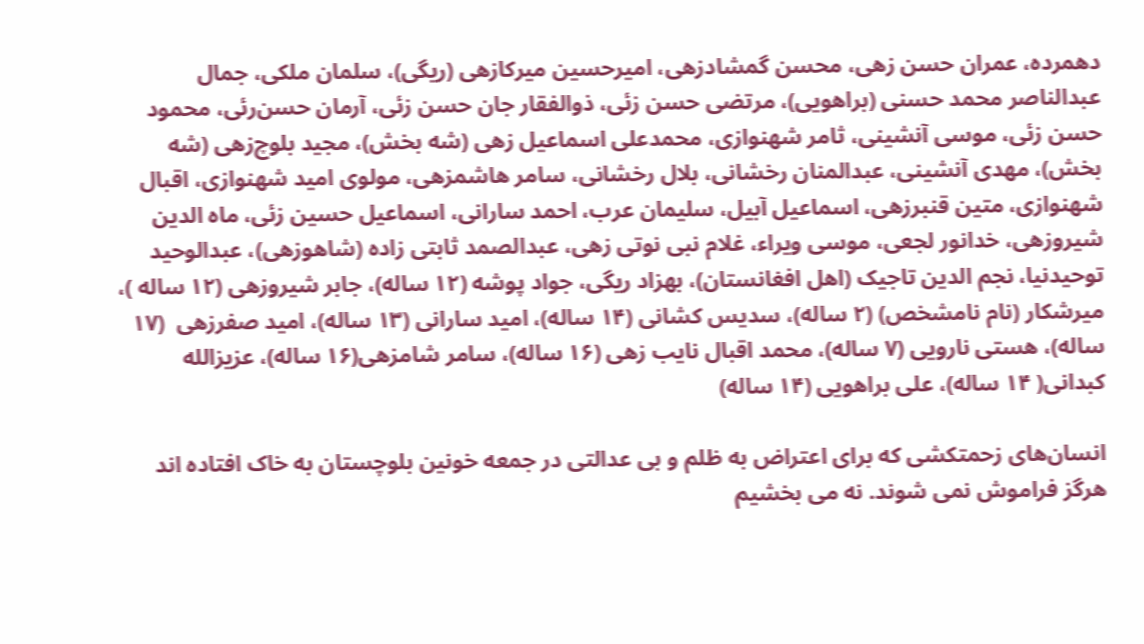دهمرده، عمران حسن زهی، محسن گمشادزهی، امیرحسین میرکازهی (ریگی)، سلمان ملکی، جمال عبدالناصر محمد حسنی (براهویی)، مرتضی حسن زئی، ذوالفقار جان حسن زئی، آرمان حسن‌رئی، محمود حسن زئی، موسی آنشینی، ثامر شهنوازی، محمدعلی اسماعیل زهی (شه بخش)، مجید بلوچ‌زهی (شه بخش)، مهدی آنشینی، عبدالمنان رخشانی، بلال رخشانی، سامر هاشمزهی، مولوی امید شهنوازی، اقبال شهنوازی، متین قنبرزهی، اسماعیل آبیل، سلیمان عرب، احمد سارانی، اسماعیل حسین زئی، ماه الدین شیروزهی، خدانور لجعی، موسی ویراء، غلام نبی نوتی زهی، عبدالصمد ثابتی زاده (شاهوزهی)، عبدالوحید توحیدنیا، نجم الدین تاجیک (اهل افغانستان)، بهزاد ریگی، جواد پوشه (۱۲ ساله)، جابر شیروزهی (۱۲ ساله )، میرشکار (نام نامشخص) (۲ ساله)، سدیس کشانی (۱۴ ساله)، امید سارانی (۱۳ ساله)، امید صفرزهی  (۱۷ ساله)، هستی نارویی (۷ ساله)، محمد اقبال نایب زهی (۱۶ ساله)، سامر شامزهی(۱۶ ساله)، عزیزالله کبدانی( ۱۴ ساله)، علی براهویی (۱۴ ساله)

انسان‌های زحمتکشی که برای اعتراض به ظلم و بی عدالتی در جمعه خونین بلوچستان به خاک افتاده اند هرگز فراموش نمی شوند. نه می بخشیم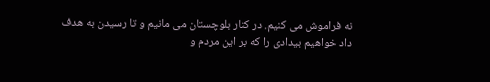نه فراموش می کنیم. در کنار بلوچستان می مانیم و تا رسیدن به هدف داد خواهیم بیدادی را که بر این مردم و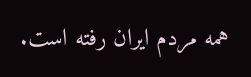همه مردم ایران رفته است.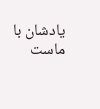یادشان با ماست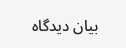بیان دیدگاه